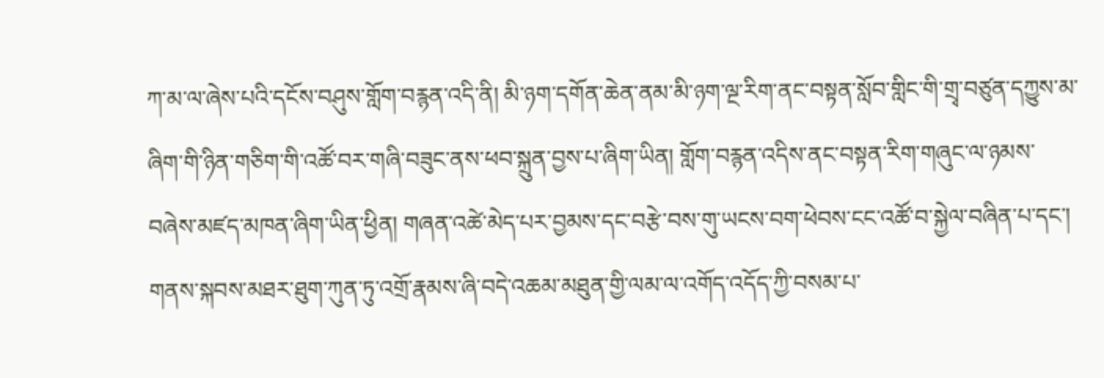ཀ་མ་ལ་ཞེས་པའི་དངོས་བཤུས་གློག་བརྙན་འདི་ནི། མི་ཉག་དགོན་ཆེན་ནམ་མི་ཉག་ལྔ་རིག་ནང་བསྟན་སློབ་གླིང་གི་གྲྭ་བཙུན་དཀྱུས་མ་ཞིག་གི་ཉིན་གཅིག་གི་འཚོ་བར་གཞི་བཟུང་ནས་ཕབ་སྐྲུན་བྱས་པ་ཞིག་ཡིན། གློག་བརྙན་འདིས་ནང་བསྟན་རིག་གཞུང་ལ་ཉམས་བཞེས་མཛད་མཁན་ཞིག་ཡིན་ཕྱིན། གཞན་འཚེ་མེད་པར་བྱམས་དང་བརྩེ་བས་གུ་ཡངས་བག་ཕེབས་ངང་འཚོ་བ་སྐྱེལ་བཞིན་པ་དང་། གནས་སྐབས་མཐར་ཐུག་ཀུན་ཏུ་འགྲོ་རྣམས་ཞི་བདེ་འཆམ་མཐུན་གྱི་ལམ་ལ་འགོད་འདོད་ཀྱི་བསམ་པ་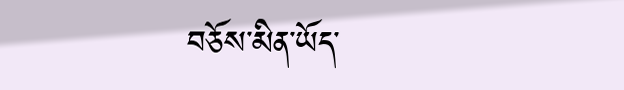བཅོས་མིན་ཡོད་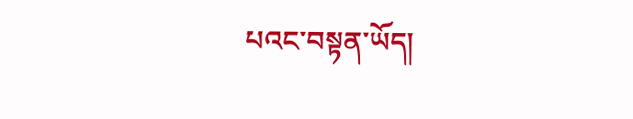པའང་བསྟན་ཡོད།